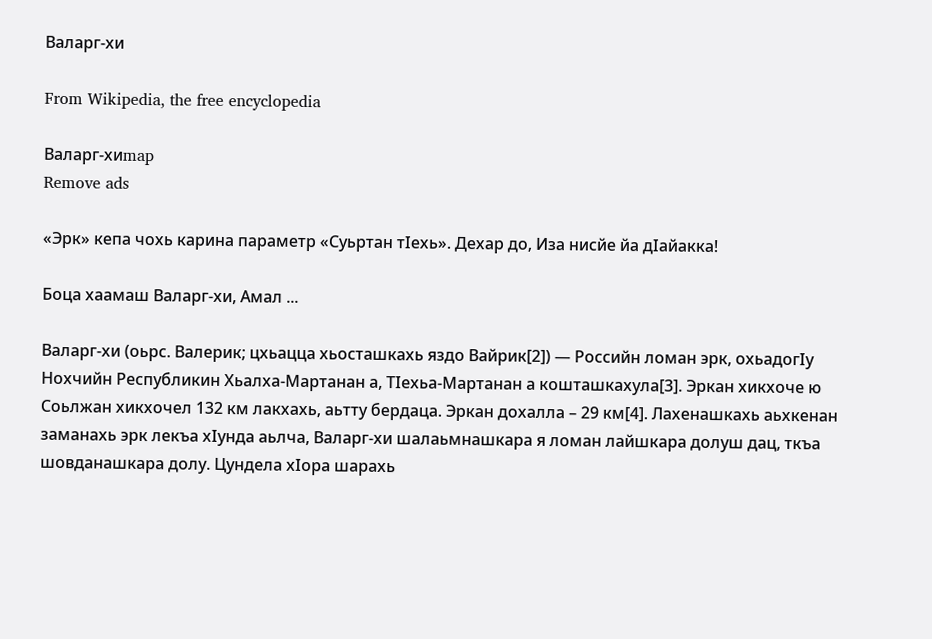Валарг-хи

From Wikipedia, the free encyclopedia

Валарг-хиmap
Remove ads

«Эрк» кепа чохь карина параметр «Суьртан тӀехь». Дехар до, Иза нисйе йа дӀайакка!

Боца хаамаш Валарг-хи, Амал ...

Валарг-хи (оьрс. Валерик; цхьацца хьосташкахь яздо Вайрик[2]) — Российн ломан эрк, охьадогӀу Нохчийн Республикин Хьалха-Мартанан а, ТӀехьа-Мартанан а кошташкахула[3]. Эркан хикхоче ю Соьлжан хикхочел 132 км лакхахь, аьтту бердаца. Эркан дохалла – 29 км[4]. Лахенашкахь аьхкенан заманахь эрк лекъа хӀунда аьлча, Валарг-хи шалаьмнашкара я ломан лайшкара долуш дац, ткъа шовданашкара долу. Цундела хӀора шарахь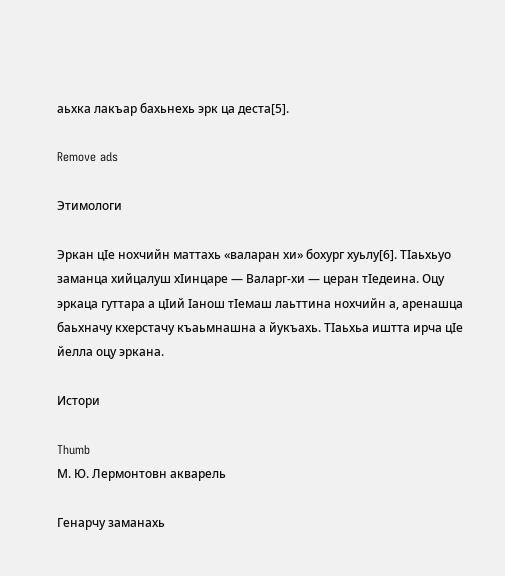аьхка лакъар бахьнехь эрк ца деста[5].

Remove ads

Этимологи

Эркан цӀе нохчийн маттахь «валаран хи» бохург хуьлу[6]. ТӀаьхьуо заманца хийцалуш хӀинцаре — Валарг-хи — церан тӀедеина. Оцу эркаца гуттара а цӀий Ӏанош тӀемаш лаьттина нохчийн а, аренашца баьхначу кхерстачу къаьмнашна а йукъахь. ТӀаьхьа иштта ирча цӀе йелла оцу эркана.

Истори

Thumb
М. Ю. Лермонтовн акварель

Генарчу заманахь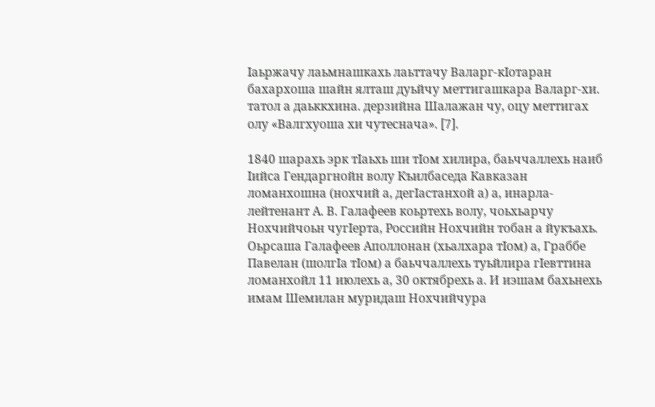Ӏаьржачу лаьмнашкахь лаьттачу Валарг-кӀотаран бахархоша шайн ялташ дуьйчу меттигашкара Валарг-хи. татол а даьккхина. дерзийна Шалажан чу, оцу меттигах олу «Валгхуоша хи чутеснача». [7].

1840 шарахь эрк тӀаьхь ши тӀом хилира, баьччаллехь наиб Ӏийса Гендаргнойн волу Къилбаседа Кавказан ломанхошна (нохчий а, дегӀастанхой а) а, инарла-лейтенант А. В. Галафеев коьртехь волу, чоьхьарчу Нохчийчоьн чугӀерта, Российн Нохчийн тобан а йукъахь. Оьрсаша Галафеев Аполлонан (хьалхара тӀом) а, Граббе Павелан (шолгӀа тӀом) а баьччаллехь туьйлира гӀевттина ломанхойл 11 июлехь а, 30 октябрехь а. И иэшам бахьнехь имам Шемилан муридаш Нохчийчура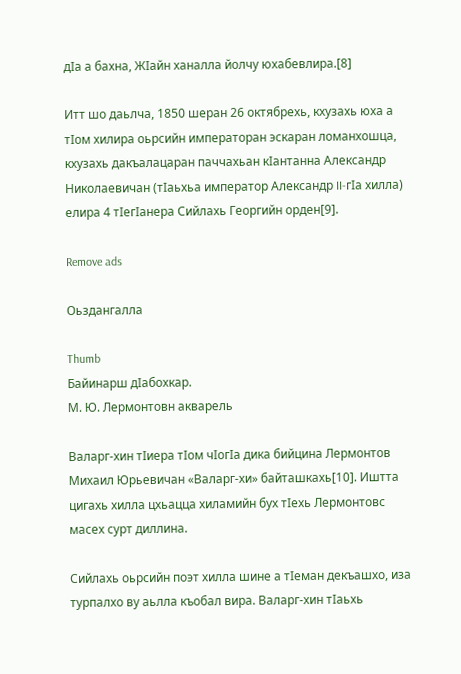дӀа а бахна, ЖӀайн ханалла йолчу юхабевлира.[8]

Итт шо даьлча, 1850 шеран 26 октябрехь, кхузахь юха а тӀом хилира оьрсийн императоран эскаран ломанхошца, кхузахь дакъалацаран паччахьан кӀантанна Александр Николаевичан (тӀаьхьа император Александр II-гӀа хилла) елира 4 тӀегӀанера Сийлахь Георгийн орден[9].

Remove ads

Оьздангалла

Thumb
Байинарш дӀабохкар.
М. Ю. Лермонтовн акварель

Валарг-хин тӀиера тӀом чӀогӀа дика бийцина Лермонтов Михаил Юрьевичан «Валарг-хи» байташкахь[10]. Иштта цигахь хилла цхьацца хиламийн бух тӀехь Лермонтовс масех сурт диллина.

Сийлахь оьрсийн поэт хилла шине а тӀеман декъашхо, иза турпалхо ву аьлла къобал вира. Валарг-хин тӀаьхь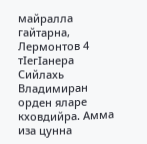майралла гайтарна, Лермонтов 4 тӀегӀанера Сийлахь Владимиран орден яларе кховдийра. Амма иза цунна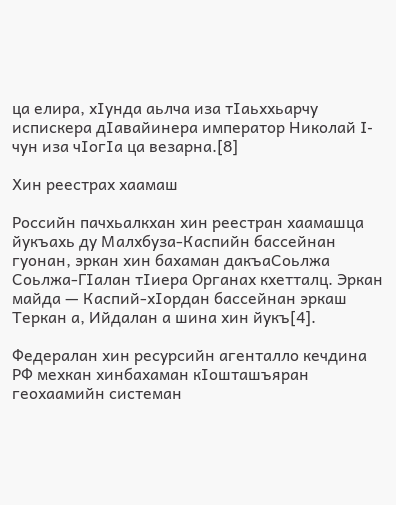ца елира, хӀунда аьлча иза тӀаьххьарчу испискера дӀавайинера император Николай I-чун иза чӀогӀа ца везарна.[8]

Хин реестрах хаамаш

Российн пачхьалкхан хин реестран хаамашца йукъахь ду Малхбуза-Каспийн бассейнан гуонан, эркан хин бахаман дакъаСоьлжа Соьлжа-ГӀалан тӀиера Органах кхетталц. Эркан майда — Каспий-хӀордан бассейнан эркаш Теркан а, Ийдалан а шина хин йукъ[4].

Федералан хин ресурсийн агенталло кечдина РФ мехкан хинбахаман кӀошташъяран геохаамийн системан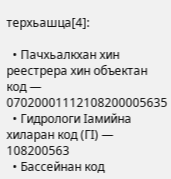терхьашца[4]:

  • Пачхьалкхан хин реестрера хин объектан код — 07020001112108200005635
  • Гидрологи Ӏамийна хиларан код (ГӀ) — 108200563
  • Бассейнан код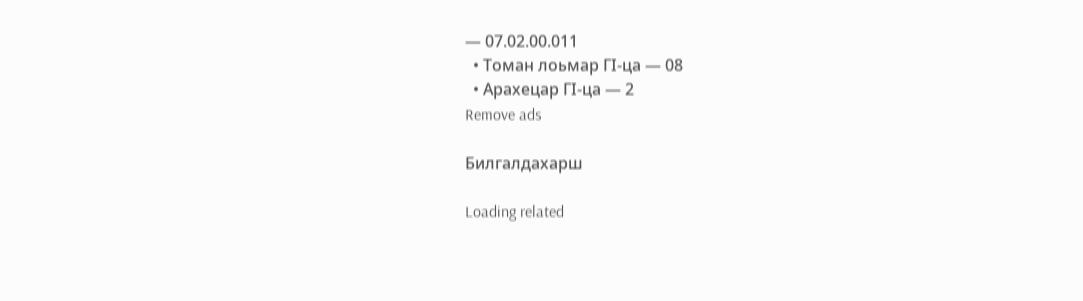— 07.02.00.011
  • Томан лоьмар ГӀ-ца — 08
  • Арахецар ГӀ-ца — 2
Remove ads

Билгалдахарш

Loading related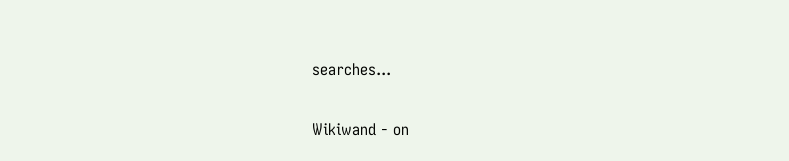searches...

Wikiwand - on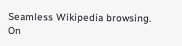Seamless Wikipedia browsing. On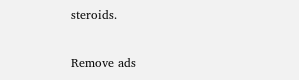steroids.

Remove ads